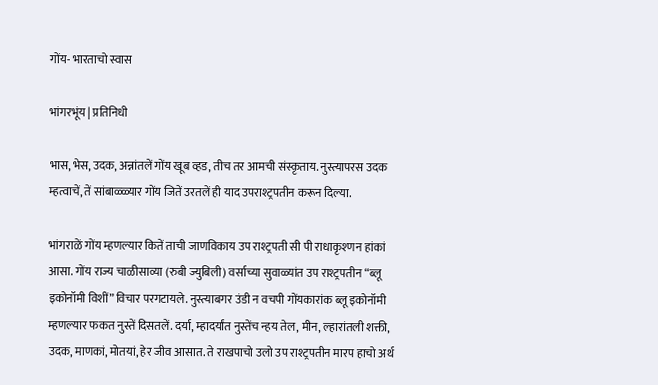गोंय- भारताचो स्वास

भांगरभूंय | प्रतिनिधी

भास, भेस, उदक, अन्नांतलें गोंय खूब व्हड, तीच तर आमची संस्कृताय. नुस्त्यापरस उदक म्हत्वाचें, तें सांबाळ्ळ्यार गोंय जितें उरतलें ही याद उपराश्ट्रपतीन करून दिल्या.

भांगराळें गोंय म्हणल्यार कितें ताची जाणविकाय उप राश्ट्रपती सी पी राधाकृश्णन हांकां आसा. गोंय राज्य चाळीसाव्या (रुबी ज्युबिली) वर्साच्या सुवाळ्यांत उप राश्ट्रपतीन “ब्लू इकोनॉमी विशीं” विचार परगटायले. नुस्त्याबगर उंडी न वचपी गोंयकारांक ब्लू इकोनॉमी म्हणल्यार फकत नुस्तें दिसतलें. दर्या, म्हादर्यांत नुस्तेंच न्हय तेल, मीन, ल्हारांतली शक्ती, उदक, माणकां, मोतयां, हेर जीव आसात. ते राखपाचो उलो उप राश्ट्रपतीन मारप हाचो अर्थ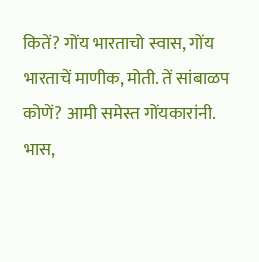कितें? गोंय भारताचो स्वास, गोंय भारताचें माणीक, मोती. तें सांबाळप कोणें? आमी समेस्त गोंयकारांनी.
भास,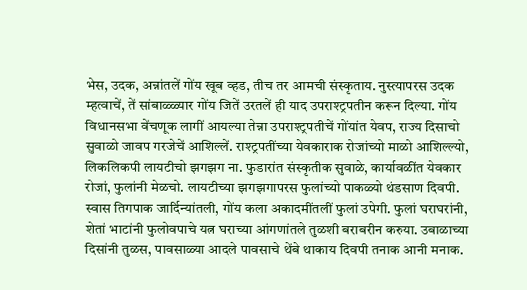भेस, उदक, अन्नांतलें गोंय खूब व्हड, तीच तर आमची संस्कृताय. नुस्त्यापरस उदक म्हत्वाचें, तें सांबाळ्ळ्यार गोंय जितें उरतलें ही याद उपराश्ट्रपतीन करून दिल्या. गोंय विधानसभा वेंचणूक लागीं आयल्या तेन्ना उपराश्ट्रपतीचें गोंयांत येवप, राज्य दिसाचो सुवाळो जावप गरजेचें आशिल्लें. राश्ट्रपतींच्या येवकाराक रोजांच्यो माळो आशिल्ल्यो, लिकलिकपी लायटीचो झगझग ना. फुडारांत संस्कृतीक सुवाळे, कार्यावळींत येवकार रोजां, फुलांनी मेळचो. लायटीच्या झगझगापरस फुलांच्यो पाकळ्यो थंडसाण दिवपी.
स्वास तिगपाक जार्दिन्यांतली, गोंय कला अकादमींतलीं फुलां उपेगी. फुलां घराघरांनी, शेतां भाटांनी फुलोवपाचे यत्न घराच्या आंगणांतले तुळशी बराबरीन करुया. उबाळाच्या दिसांनी तुळस, पावसाळ्या आदले पावसाचे थेंबे थाकाय दिवपी तनाक आनी मनाक.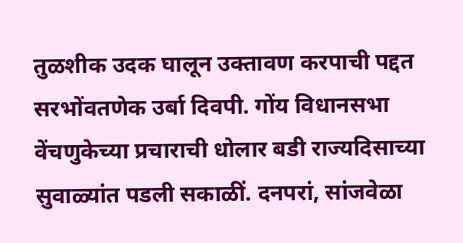तुळशीक उदक घालून उक्तावण करपाची पद्दत सरभोंवतणेक उर्बा दिवपी. गोंय विधानसभा वेंचणुकेच्या प्रचाराची धोलार बडी राज्यदिसाच्या सुवाळ्यांत पडली सकाळीं. दनपरां, सांजवेळा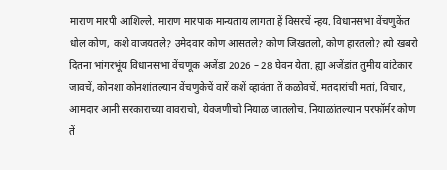माराण मारपी आशिल्ले. माराण मारपाक मान्यताय लागता हें विसरचें न्हय. विधानसभा वेंचणुकेंत धोल कोण, कशे वाजयतले? उमेदवार कोण आसतले? कोण जिखतलो, कोण हारतलो? त्यो खबरो दितना भांगरभूंय विधानसभा वेंचणूक अजेंडा 2026 – 28 घेवन येता. ह्या अजेंडांत तुमीय वांटेकार जावचें, कोनशा कोनशांतल्यान वेंचणुकेचें वारें कशें व्हावंता तें कळोवचें. मतदारांची मतां, विचार, आमदार आनी सरकाराच्या वावराचो, येवजणीचो नियाळ जातलोच. नियाळांतल्यान परफॉर्मर कोण तें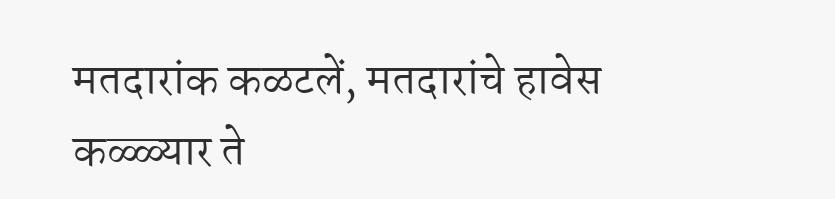मतदारांक कळटलें, मतदारांचे हावेस कळ्ळ्यार ते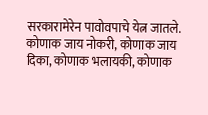सरकारामेरेन पावोवपाचे येत्न जातले.
कोणाक जाय नोकरी, कोणाक जाय दिका, कोणाक भलायकी, कोणाक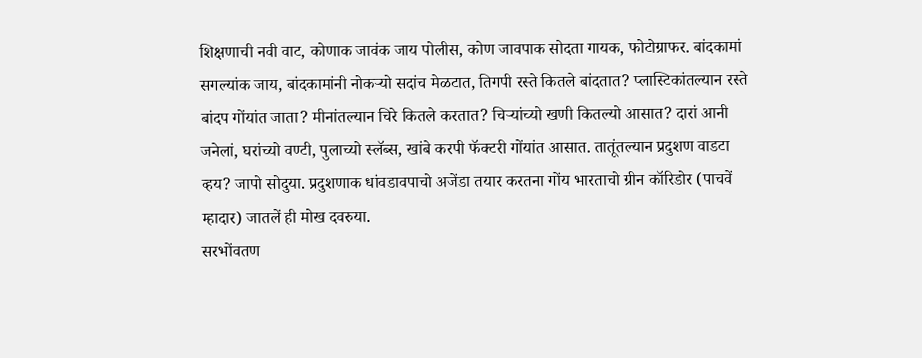शिक्षणाची नवी वाट, कोणाक जावंक जाय पोलीस, कोण जावपाक सोदता गायक, फोटोग्राफर. बांदकामां सगल्यांक जाय, बांदकामांनी नोकऱ्यो सदांच मेळटात, तिगपी रस्ते कितले बांदतात? प्लास्टिकांतल्यान रस्ते बांदप गोंयांत जाता? मीनांतल्यान चिरे कितले करतात? चिऱ्यांच्यो खणी कितल्यो आसात? दारां आनी जनेलां, घरांच्यो वण्टी, पुलाच्यो स्लॅब्स, खांबे करपी फॅक्टरी गोंयांत आसात. तातूंतल्यान प्रदुशण वाडटा व्हय? जापो सोदुया. प्रदुशणाक धांवडावपाचो अजेंडा तयार करतना गोंय भारताचो ग्रीन कॉरिडोर (पाचवें म्हादार) जातलें ही मोख दवरुया.
सरभोंवतण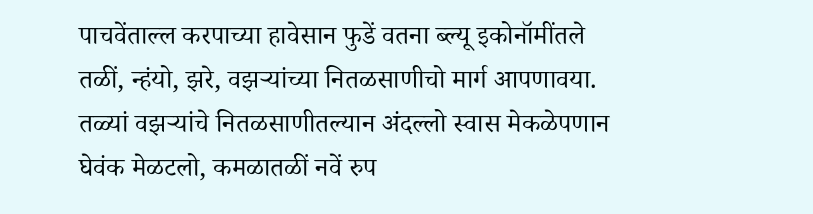पाचवेंताल्ल करपाच्या हावेसान फुडें वतना ब्ल्यू इकोनॉमींतले तळीं, न्हंयो, झरे, वझऱ्यांच्या नितळसाणीचो मार्ग आपणावया. तळ्यां वझऱ्यांचे नितळसाणीतल्यान अंदल्लो स्वास मेकळेपणान घेवंक मेळटलो, कमळातळीं नवें रुप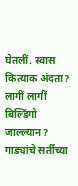घेतलीं. स्वास कित्याक अंदता? लागीं लागीं बिल्डिंगो जाल्ल्यान? गाड्यांचे सर्तीच्या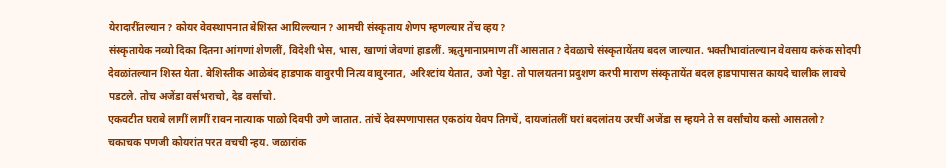येरादारींतल्यान? कोयर वेवस्थापनात बेशिस्त आयिल्ल्यान? आमची संस्कृताय शेणप म्हणल्यार तेंच व्हय?
संस्कृतायेक नव्यो दिका दितना आंगणां शेणलीं, विदेशी भेस, भास, खाणां जेवणां हाडलीं. ऋतुमानाप्रमाण तीं आसतात? देवळाचे संस्कृतायेंतय बदल जाल्यात. भक्तीभावांतल्यान वेवसाय करुंक सोदपी देवळांतल्यान शिस्त येता. बेशिस्तीक आळेबंद हाडपाक वावुरपी नित्य वावुरनात, अरिश्टांय येतात, उजो पेट्टा. तो पालयतना प्रदुशण करपी माराण संस्कृतायेंत बदल हाडपापासत कायदे चालीक लावचे पडटले. तोच अजेंडा वर्सभराचो, देड वर्साचो.
एकवटीत घराबे लागीं लागीं रावन नात्याक पाळो दिवपी उणे जातात. तांचें देवस्पणापासत एकठांय येवप तिगचें, दायजांतलीं घरां बदलांतय उरचीं अजेंडा स म्हयने ते स वर्सांचोय कसो आसतलो?
चकाचक पणजी कोयरांत परत वचची न्हय. जळारांक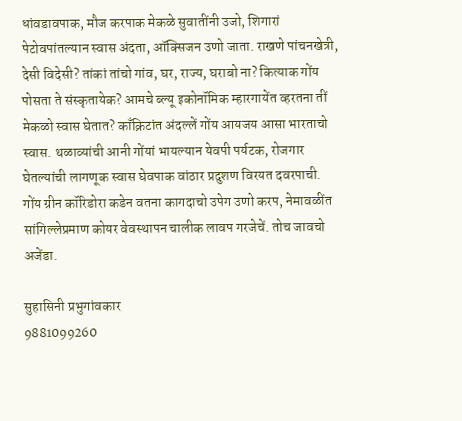धांवडावपाक, मौज करपाक मेकळे सुवातींनी उजो, शिगारां पेटोवपांतल्यान स्वास अंदता, ऑक्सिजन उणो जाता. राखणे पांचनखेत्री, देसी विदेसी? तांकां तांचो गांव, घर, राज्य, घराबो ना? कित्याक गोंय पोसता ते संस्कृतायेक? आमचे ब्ल्यू इकोनॉमिक म्हारगायेंत व्हरतना तीं मेकळो स्वास घेतात? काँक्रिटांत अंदल्लें गोंय आयजय आसा भारताचो स्वास. थळाव्यांची आनी गोंयां भायल्यान येवपी पर्यटक, रोजगार घेतल्यांची लागणूक स्वास घेवपाक वांठार प्रदुशण विरयत दवरपाची.
गोंय ग्रीन कॉरिडोरा कडेन वतना कागदाचो उपेग उणो करप, नेमावळींत सांगिल्लेप्रमाण कोयर वेवस्थापन चालीक लावप गरजेचें. तोच जावचो अजेंडा.

सुहासिनी प्रभुगांवकार
9881099260